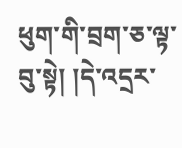ཕུག་གི་བྲག་ཅ་ལྟ་བུ་སྟེ། །དེ་འདྲར་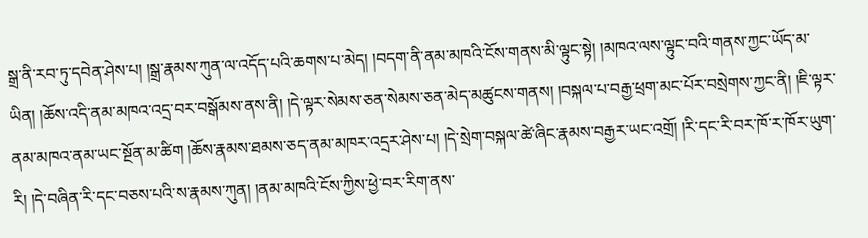སྒྲ་ནི་རབ་ཏུ་དབེན་ཤེས་པ། །སྒྲ་རྣམས་ཀུན་ལ་འདོད་པའི་ཆགས་པ་མེད། །བདག་ནི་ནམ་མཁའི་ངོས་གནས་མི་ལྟུང་སྟེ། །མཁའ་ལས་ལྟུང་བའི་གནས་ཀྱང་ཡོད་མ་ཡིན། །ཆོས་འདི་ནམ་མཁའ་འདྲ་བར་བསྒོམས་ནས་ནི། །དེ་ལྟར་སེམས་ཅན་སེམས་ཅན་མེད་མཚུངས་གནས། །བསྐལ་པ་བརྒྱ་ཕྲག་མང་པོར་བསྲེགས་ཀྱང་ནི། །ཇི་ལྟར་ནམ་མཁའ་ནམ་ཡང་སྔོན་མ་ཚིག །ཆོས་རྣམས་ཐམས་ཅད་ནམ་མཁར་འདྲར་ཤེས་པ། །དེ་སྲེག་བསྐལ་ཚེ་ཞིང་རྣམས་བརྒྱར་ཡང་འགྲོ། །རི་དང་རི་བར་ཁོ་ར་ཁོར་ཡུག་རི། །དེ་བཞིན་རི་དང་བཅས་པའི་ས་རྣམས་ཀུན། །ནམ་མཁའི་ངོས་ཀྱིས་ཕྱེ་བར་རིག་ནས་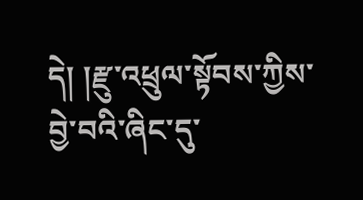དེ། །རྫུ་འཕྲུལ་སྟོབས་ཀྱིས་བྱེ་བའི་ཞིང་དུ་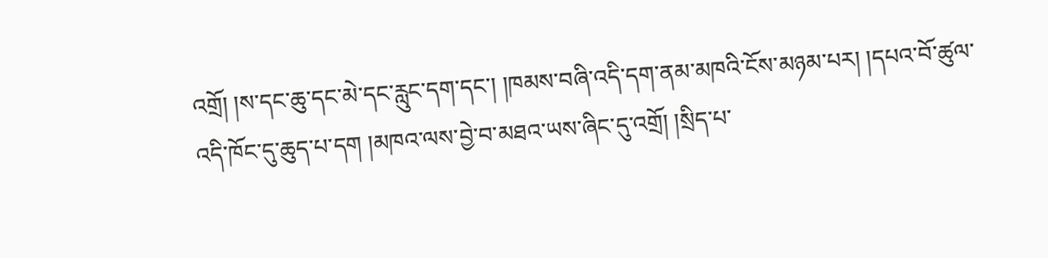འགྲོ། །ས་དང་ཆུ་དང་མེ་དང་རླུང་དག་དང་། །ཁམས་བཞི་འདི་དག་ནམ་མཁའི་ངོས་མཉམ་པར། །དཔའ་བོ་ཚུལ་འདི་ཁོང་དུ་ཆུད་པ་དག །མཁའ་ལས་བྱེ་བ་མཐའ་ཡས་ཞིང་དུ་འགྲོ། །སྲིད་པ་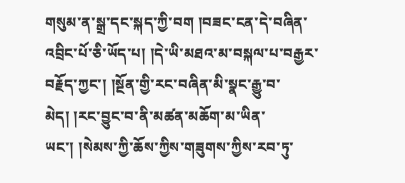གསུམ་ན་སྒྲ་དང་སྐད་ཀྱི་བག །བཟང་ངན་དེ་བཞིན་འབྲིང་པོ་ཅི་ཡོད་པ། །དེ་ཡི་མཐའ་མ་བསྐལ་པ་བརྒྱར་བརྗོད་ཀྱང་། །སྔོན་གྱི་རང་བཞིན་མི་སྣང་རྒྱུ་བ་མེད། །རང་བྱུང་བ་ནི་མཚན་མཆོག་མ་ཡིན་ཡང་། །སེམས་ཀྱི་ཆོས་ཀྱིས་གཟུགས་ཀྱིས་རབ་ཏུ་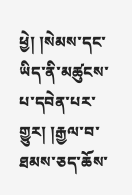ཕྱེ། །སེམས་དང་ཡིད་ནི་མཚུངས་པ་དབེན་པར་གྱུར། །རྒྱལ་བ་ཐམས་ཅད་ཆོས་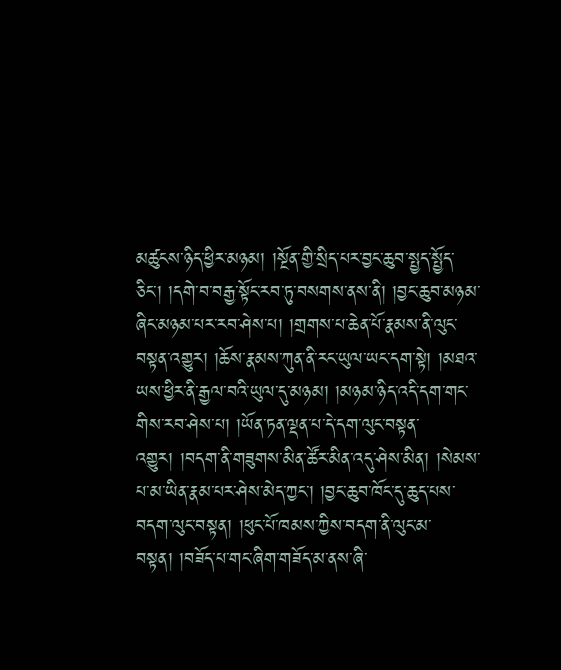མཚུངས་ཉིད་ཕྱིར་མཉམ། །སྔོན་གྱི་སྲིད་པར་བྱང་ཆུབ་སྤྱད་སྤྱོད་ཅིང་། །དགེ་བ་བརྒྱ་སྟོང་རབ་ཏུ་བསགས་ནས་ནི། །བྱང་ཆུབ་མཉམ་ཞིང་མཉམ་པར་རབ་ཤེས་པ། །གྲགས་པ་ཆེན་པོ་རྣམས་ནི་ལུང་བསྟན་འགྱུར། །ཆོས་རྣམས་ཀུན་ནི་རང་ཡུལ་ཡང་དག་སྟེ། །མཐའ་ཡས་ཕྱིར་ནི་རྒྱལ་བའི་ཡུལ་དུ་མཉམ། །མཉམ་ཉིད་འདི་དག་གང་གིས་རབ་ཤེས་པ། །ཡོན་ཏན་ལྡན་པ་དེ་དག་ལུང་བསྟན་འགྱུར། །བདག་ནི་གཟུགས་མིན་ཚོར་མིན་འདུ་ཤེས་མིན། །སེམས་པ་མ་ཡིན་རྣམ་པར་ཤེས་མེད་ཀྱང་། །བྱང་ཆུབ་ཁོང་དུ་ཆུད་པས་བདག་ལུང་བསྟན། །ཕུང་པོ་ཁམས་ཀྱིས་བདག་ནི་ལུང་མ་བསྟན། །བཟོད་པ་གང་ཞིག་གཟོད་མ་ནས་ཞི་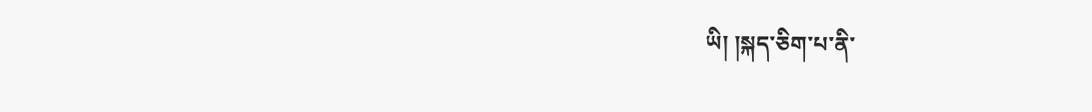ཡི། །སྐད་ཅིག་པ་ནི་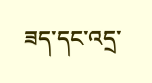ཟད་དང་འདྲ་